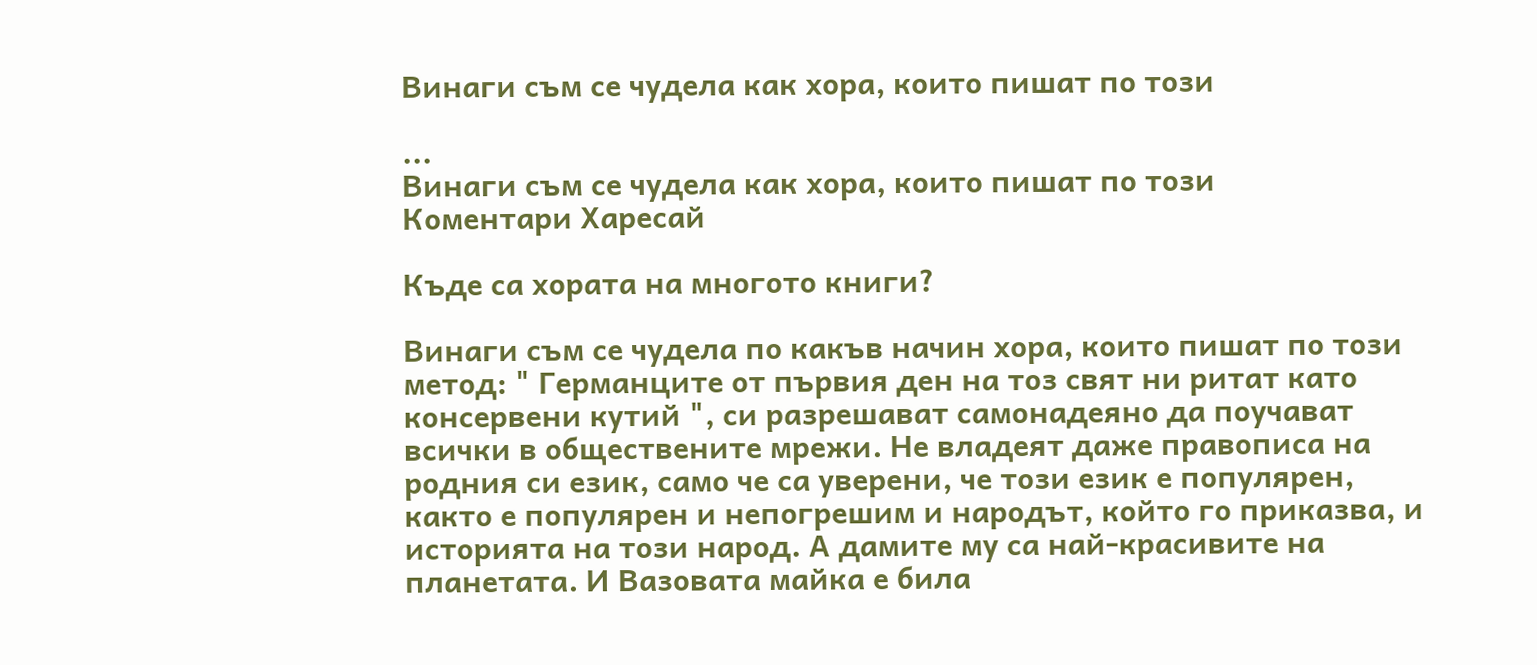Винаги съм се чудела как хора, които пишат по този

...
Винаги съм се чудела как хора, които пишат по този
Коментари Харесай

Къде са хората на многото книги?

Винаги съм се чудела по какъв начин хора, които пишат по този метод: " Германците от първия ден на тоз свят ни ритат като консервени кутий ", си разрешават самонадеяно да поучават всички в обществените мрежи. Не владеят даже правописа на родния си език, само че са уверени, че този език е популярен, както е популярен и непогрешим и народът, който го приказва, и историята на този народ. А дамите му са най-красивите на планетата. И Вазовата майка е била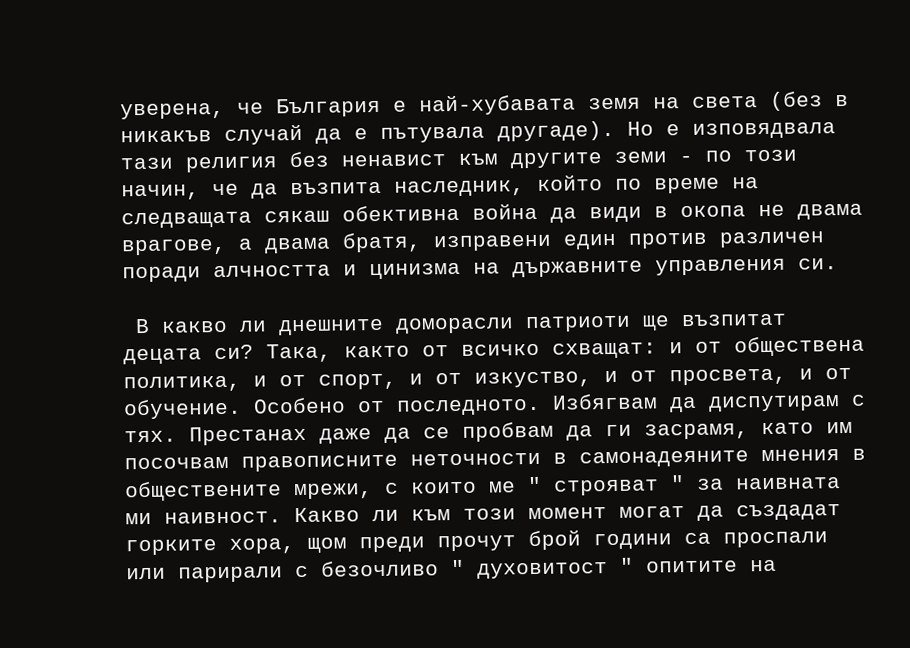уверена, че България е най-хубавата земя на света (без в никакъв случай да е пътувала другаде). Но е изповядвала тази религия без ненавист към другите земи - по този начин, че да възпита наследник, който по време на следващата сякаш обективна война да види в окопа не двама врагове, а двама братя, изправени един против различен поради алчността и цинизма на държавните управления си.

 В какво ли днешните доморасли патриоти ще възпитат децата си? Така, както от всичко схващат: и от обществена политика, и от спорт, и от изкуство, и от просвета, и от обучение. Особено от последното. Избягвам да диспутирам с тях. Престанах даже да се пробвам да ги засрамя, като им посочвам правописните неточности в самонадеяните мнения в обществените мрежи, с които ме " строяват " за наивната ми наивност. Какво ли към този момент могат да създадат горките хора, щом преди прочут брой години са проспали или парирали с безочливо " духовитост " опитите на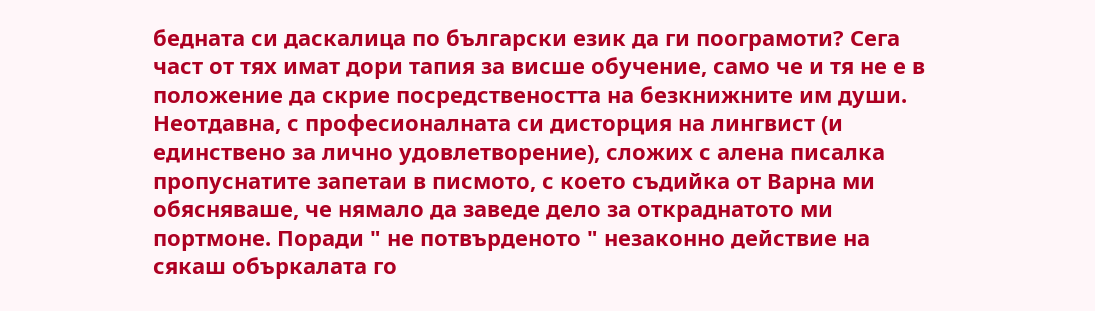бедната си даскалица по български език да ги поограмоти? Сега част от тях имат дори тапия за висше обучение, само че и тя не е в положение да скрие посредствеността на безкнижните им души. Неотдавна, с професионалната си дисторция на лингвист (и единствено за лично удовлетворение), сложих с алена писалка пропуснатите запетаи в писмото, с което съдийка от Варна ми обясняваше, че нямало да заведе дело за откраднатото ми портмоне. Поради " не потвърденото " незаконно действие на сякаш объркалата го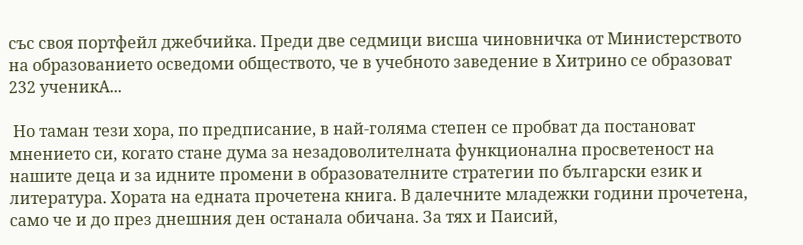със своя портфейл джебчийка. Преди две седмици висша чиновничка от Министерството на образованието осведоми обществото, че в учебното заведение в Хитрино се образоват 232 ученикА...

 Но таман тези хора, по предписание, в най-голяма степен се пробват да постановат мнението си, когато стане дума за незадоволителната функционална просветеност на нашите деца и за идните промени в образователните стратегии по български език и литература. Хората на едната прочетена книга. В далечните младежки години прочетена, само че и до през днешния ден останала обичана. За тях и Паисий,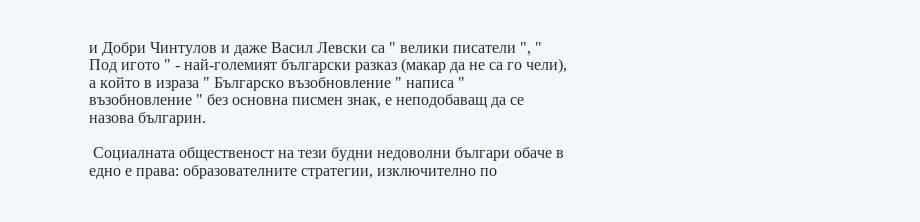и Добри Чинтулов и даже Васил Левски са " велики писатели ", " Под игото " - най-големият български разказ (макар да не са го чели), а който в израза " Българско възобновление " написа " възобновление " без основна писмен знак, е неподобаващ да се назова българин.

 Социалната общественост на тези будни недоволни българи обаче в едно е права: образователните стратегии, изключително по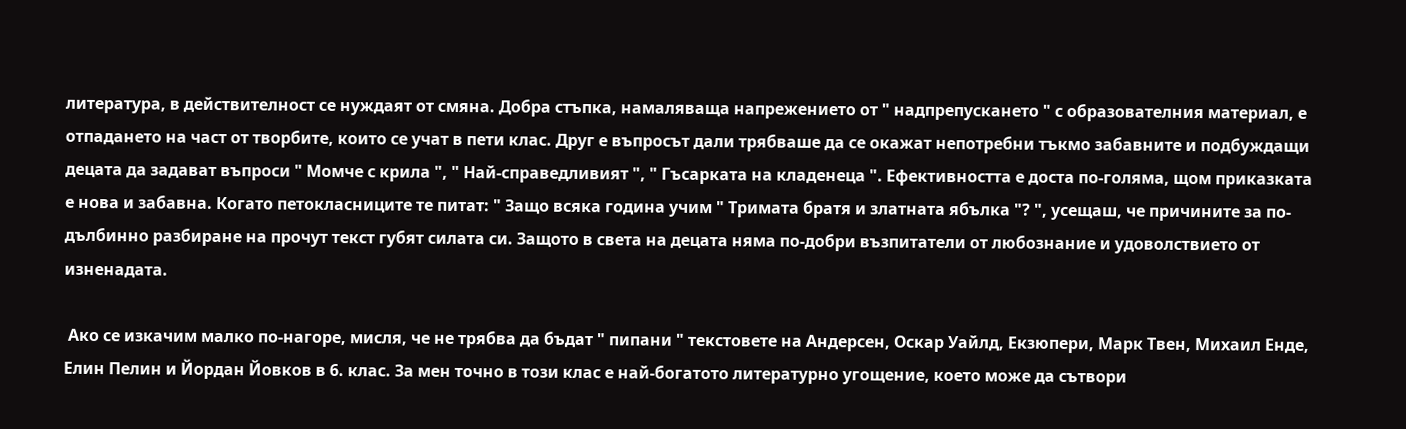литература, в действителност се нуждаят от смяна. Добра стъпка, намаляваща напрежението от " надпрепускането " с образователния материал, е отпадането на част от творбите, които се учат в пети клас. Друг е въпросът дали трябваше да се окажат непотребни тъкмо забавните и подбуждащи децата да задават въпроси " Момче с крила ", " Най-справедливият ", " Гъсарката на кладенеца ". Ефективността е доста по-голяма, щом приказката е нова и забавна. Когато петокласниците те питат: " Защо всяка година учим " Тримата братя и златната ябълка "? ", усещаш, че причините за по-дълбинно разбиране на прочут текст губят силата си. Защото в света на децата няма по-добри възпитатели от любознание и удоволствието от изненадата.

 Ако се изкачим малко по-нагоре, мисля, че не трябва да бъдат " пипани " текстовете на Андерсен, Оскар Уайлд, Екзюпери, Марк Твен, Михаил Енде, Елин Пелин и Йордан Йовков в 6. клас. За мен точно в този клас е най-богатото литературно угощение, което може да сътвори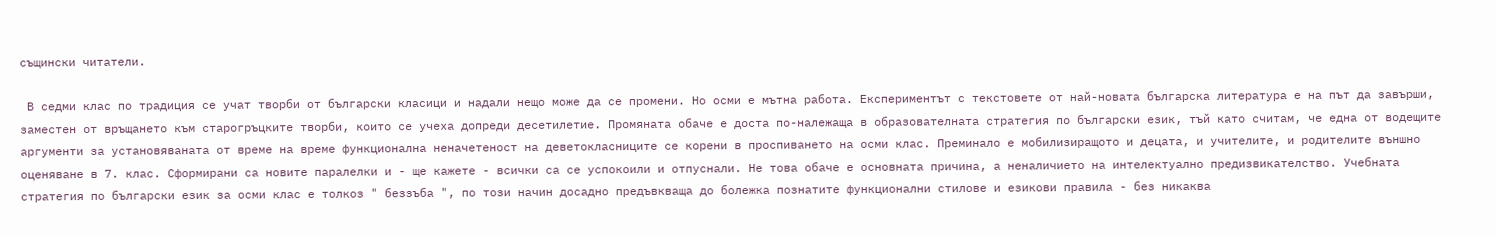същински читатели.

 В седми клас по традиция се учат творби от български класици и надали нещо може да се промени. Но осми е мътна работа. Експериментът с текстовете от най-новата българска литература е на път да завърши, заместен от връщането към старогръцките творби, които се учеха допреди десетилетие. Промяната обаче е доста по-належаща в образователната стратегия по български език, тъй като считам, че една от водещите аргументи за установяваната от време на време функционална неначетеност на деветокласниците се корени в проспиването на осми клас. Преминало е мобилизиращото и децата, и учителите, и родителите външно оценяване в 7. клас. Сформирани са новите паралелки и - ще кажете - всички са се успокоили и отпуснали. Не това обаче е основната причина, а неналичието на интелектуално предизвикателство. Учебната стратегия по български език за осми клас е толкоз " беззъба ", по този начин досадно предъвкваща до болежка познатите функционални стилове и езикови правила - без никаква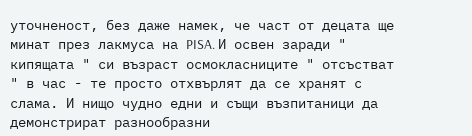уточненост, без даже намек, че част от децата ще минат през лакмуса на PISA. И освен заради " кипящата " си възраст осмокласниците " отсъстват " в час - те просто отхвърлят да се хранят с слама. И нищо чудно едни и същи възпитаници да демонстрират разнообразни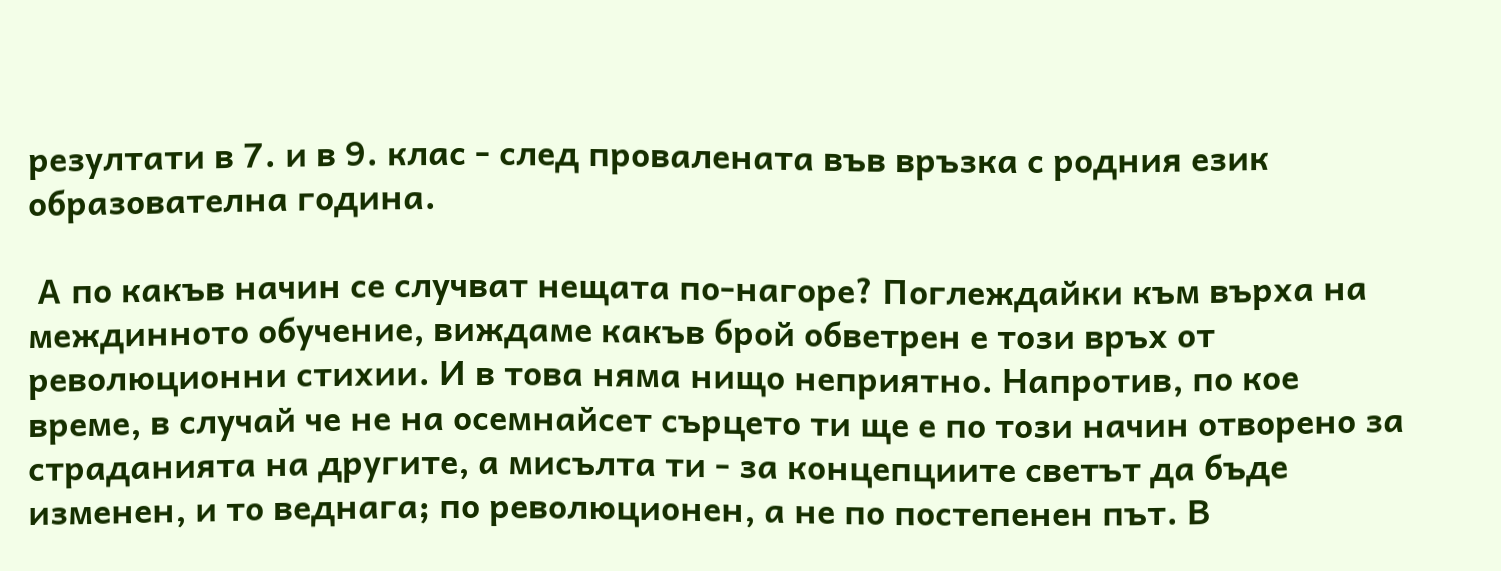резултати в 7. и в 9. клас - след провалената във връзка с родния език образователна година.

 А по какъв начин се случват нещата по-нагоре? Поглеждайки към върха на междинното обучение, виждаме какъв брой обветрен е този връх от революционни стихии. И в това няма нищо неприятно. Напротив, по кое време, в случай че не на осемнайсет сърцето ти ще е по този начин отворено за страданията на другите, а мисълта ти - за концепциите светът да бъде изменен, и то веднага; по революционен, а не по постепенен път. В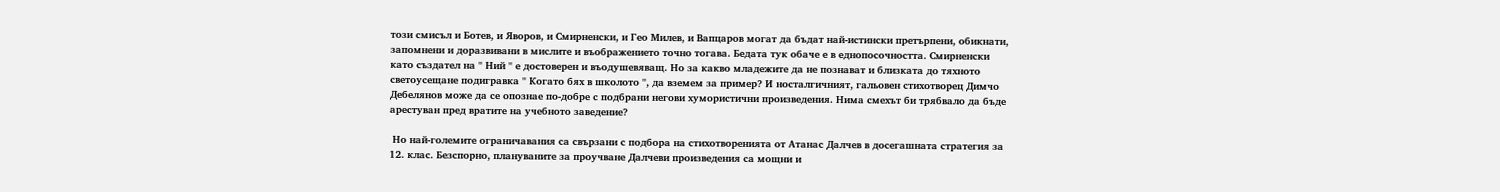този смисъл и Ботев, и Яворов, и Смирненски, и Гео Милев, и Вапцаров могат да бъдат най-истински претърпени, обикнати, запомнени и доразвивани в мислите и въображението точно тогава. Бедата тук обаче е в еднопосочността. Смирненски като създател на " Ний " е достоверен и въодушевяващ. Но за какво младежите да не познават и близката до тяхното светоусещане подигравка " Когато бях в школото ", да вземем за пример? И носталгичният, гальовен стихотворец Димчо Дебелянов може да се опознае по-добре с подбрани негови хумористични произведения. Нима смехът би трябвало да бъде арестуван пред вратите на учебното заведение?

 Но най-големите ограничавания са свързани с подбора на стихотворенията от Атанас Далчев в досегашната стратегия за 12. клас. Безспорно, плануваните за проучване Далчеви произведения са мощни и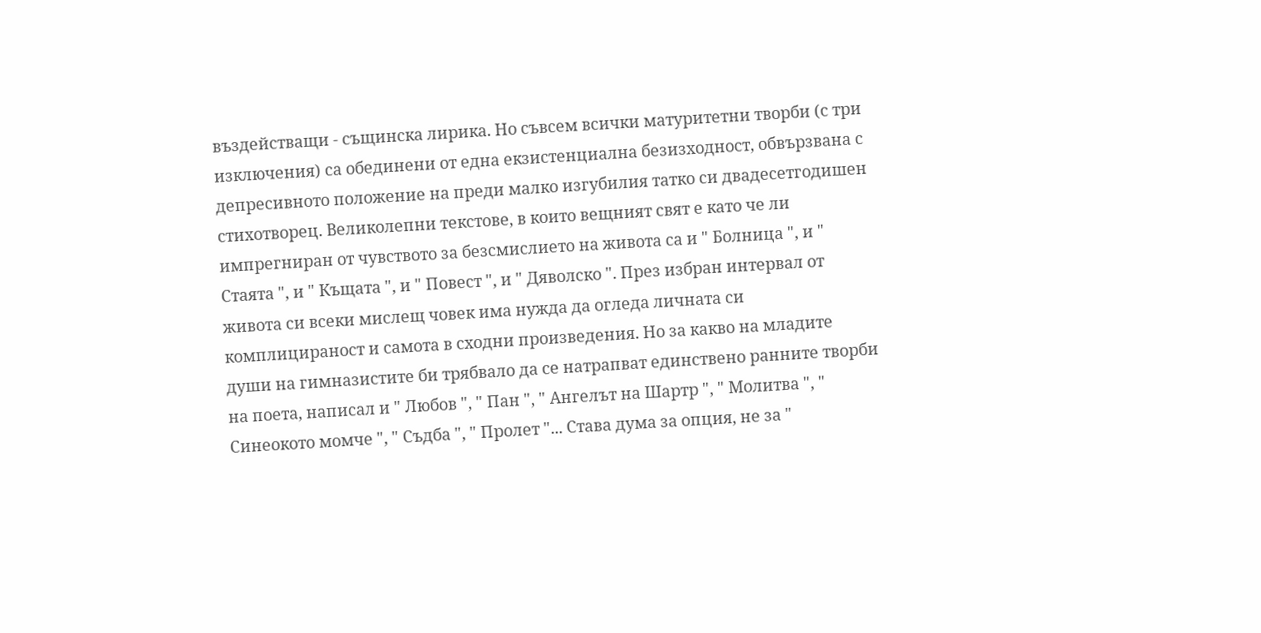въздействащи - същинска лирика. Но съвсем всички матуритетни творби (с три изключения) са обединени от една екзистенциална безизходност, обвързвана с депресивното положение на преди малко изгубилия татко си двадесетгодишен стихотворец. Великолепни текстове, в които вещният свят е като че ли импрегниран от чувството за безсмислието на живота са и " Болница ", и " Стаята ", и " Къщата ", и " Повест ", и " Дяволско ". През избран интервал от живота си всеки мислещ човек има нужда да огледа личната си комплицираност и самота в сходни произведения. Но за какво на младите души на гимназистите би трябвало да се натрапват единствено ранните творби на поета, написал и " Любов ", " Пан ", " Ангелът на Шартр ", " Молитва ", " Синеокото момче ", " Съдба ", " Пролет "... Става дума за опция, не за "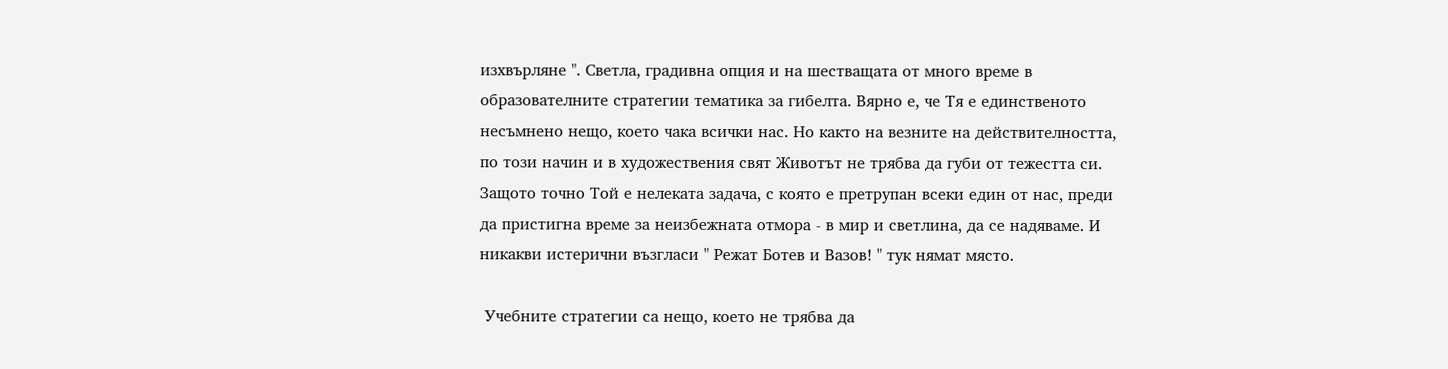изхвърляне ". Светла, градивна опция и на шестващата от много време в образователните стратегии тематика за гибелта. Вярно е, че Тя е единственото несъмнено нещо, което чака всички нас. Но както на везните на действителността, по този начин и в художествения свят Животът не трябва да губи от тежестта си. Защото точно Той е нелеката задача, с която е претрупан всеки един от нас, преди да пристигна време за неизбежната отмора - в мир и светлина, да се надяваме. И никакви истерични възгласи " Режат Ботев и Вазов! " тук нямат място.

 Учебните стратегии са нещо, което не трябва да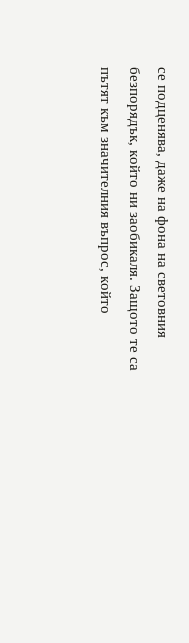се подценява, даже на фона на световния безпорядък, който ни заобикаля. Защото те са пътят към значителния въпрос, който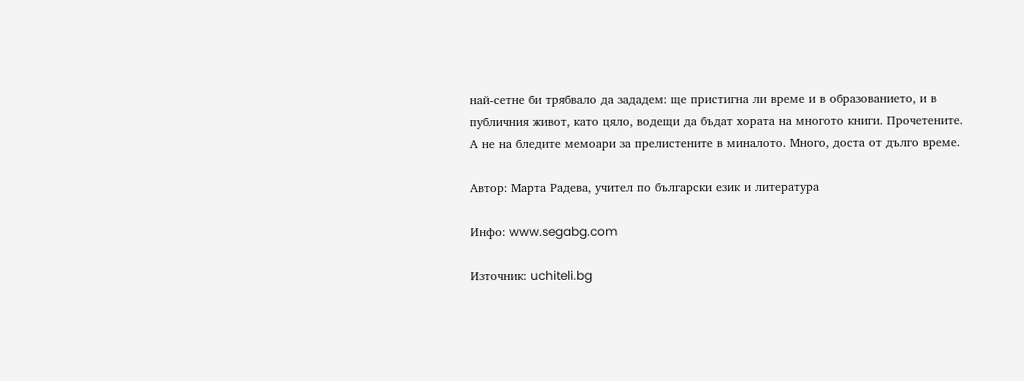най-сетне би трябвало да зададем: ще пристигна ли време и в образованието, и в публичния живот, като цяло, водещи да бъдат хората на многото книги. Прочетените. А не на бледите мемоари за прелистените в миналото. Много, доста от дълго време.

Автор: Марта Радева, учител по български език и литература

Инфо: www.segabg.com

Източник: uchiteli.bg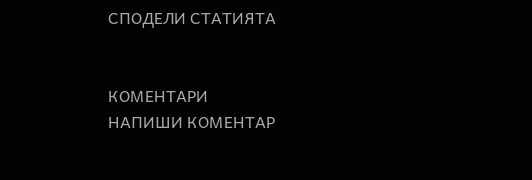СПОДЕЛИ СТАТИЯТА


КОМЕНТАРИ
НАПИШИ КОМЕНТАР